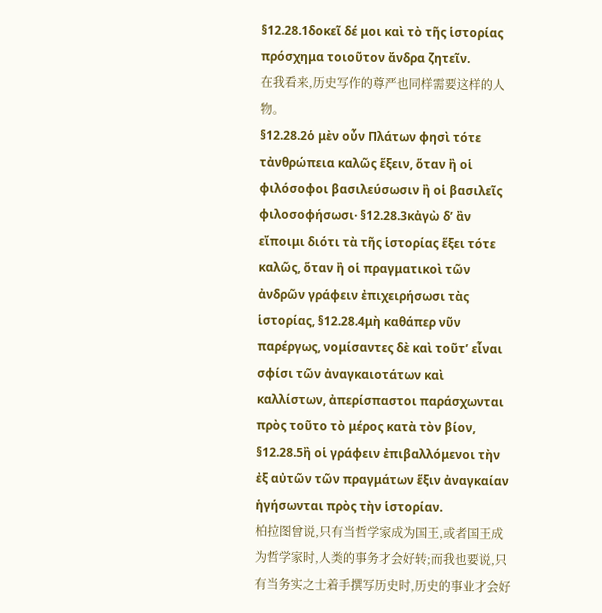§12.28.1δοκεῖ δέ μοι καὶ τὸ τῆς ἱστορίας πρόσχημα τοιοῦτον ἄνδρα ζητεῖν.
在我看来,历史写作的尊严也同样需要这样的人物。
§12.28.2ὁ μὲν οὖν Πλάτων φησὶ τότε τἀνθρώπεια καλῶς ἕξειν, ὅταν ἢ οἱ φιλόσοφοι βασιλεύσωσιν ἢ οἱ βασιλεῖς φιλοσοφήσωσι· §12.28.3κἀγὼ δʼ ἂν εἴποιμι διότι τὰ τῆς ἱστορίας ἕξει τότε καλῶς, ὅταν ἢ οἱ πραγματικοὶ τῶν ἀνδρῶν γράφειν ἐπιχειρήσωσι τὰς ἱστορίας, §12.28.4μὴ καθάπερ νῦν παρέργως, νομίσαντες δὲ καὶ τοῦτʼ εἶναι σφίσι τῶν ἀναγκαιοτάτων καὶ καλλίστων, ἀπερίσπαστοι παράσχωνται πρὸς τοῦτο τὸ μέρος κατὰ τὸν βίον, §12.28.5ἢ οἱ γράφειν ἐπιβαλλόμενοι τὴν ἐξ αὐτῶν τῶν πραγμάτων ἕξιν ἀναγκαίαν ἡγήσωνται πρὸς τὴν ἱστορίαν.
柏拉图曾说,只有当哲学家成为国王,或者国王成为哲学家时,人类的事务才会好转;而我也要说,只有当务实之士着手撰写历史时,历史的事业才会好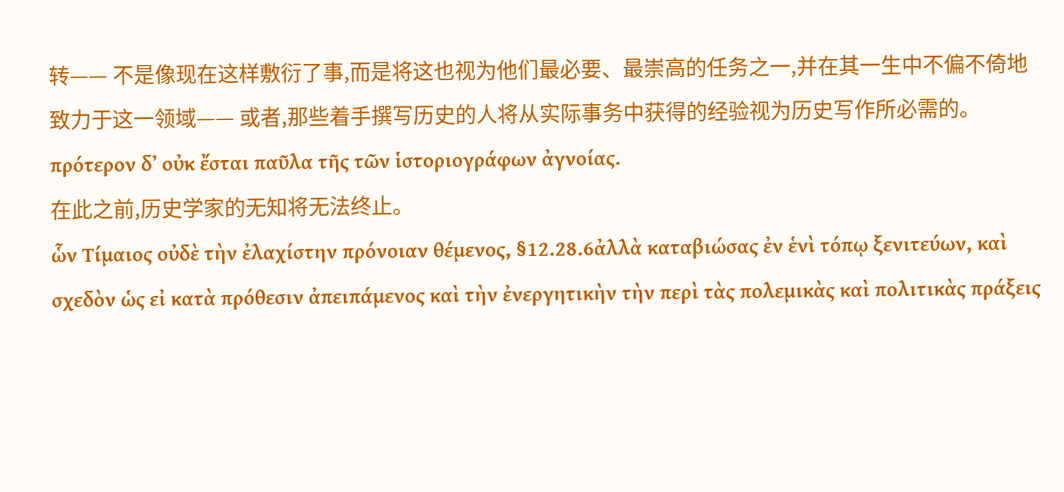转—— 不是像现在这样敷衍了事,而是将这也视为他们最必要、最崇高的任务之一,并在其一生中不偏不倚地致力于这一领域—— 或者,那些着手撰写历史的人将从实际事务中获得的经验视为历史写作所必需的。
πρότερον δʼ οὐκ ἔσται παῦλα τῆς τῶν ἱστοριογράφων ἀγνοίας.
在此之前,历史学家的无知将无法终止。
ὧν Τίμαιος οὐδὲ τὴν ἐλαχίστην πρόνοιαν θέμενος, §12.28.6ἀλλὰ καταβιώσας ἐν ἑνὶ τόπῳ ξενιτεύων, καὶ σχεδὸν ὡς εἰ κατὰ πρόθεσιν ἀπειπάμενος καὶ τὴν ἐνεργητικὴν τὴν περὶ τὰς πολεμικὰς καὶ πολιτικὰς πράξεις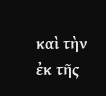καὶ τὴν ἐκ τῆς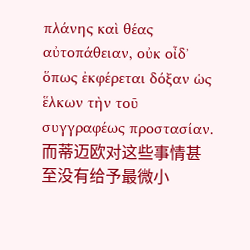πλάνης καὶ θέας αὐτοπάθειαν, οὐκ οἶδʼ ὅπως ἐκφέρεται δόξαν ὡς ἕλκων τὴν τοῦ συγγραφέως προστασίαν.
而蒂迈欧对这些事情甚至没有给予最微小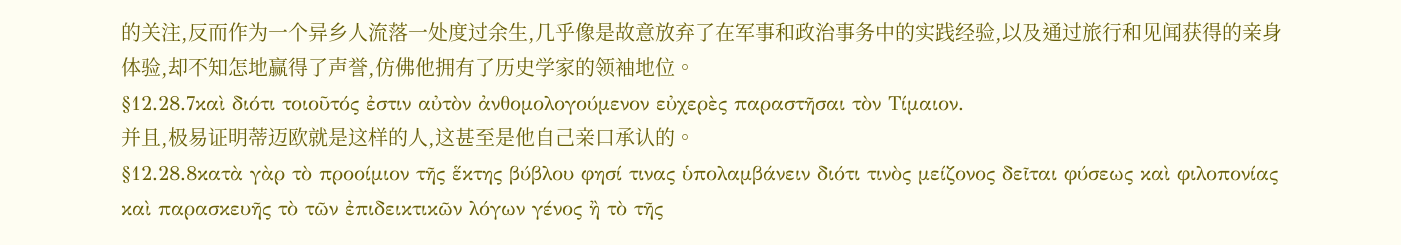的关注,反而作为一个异乡人流落一处度过余生,几乎像是故意放弃了在军事和政治事务中的实践经验,以及通过旅行和见闻获得的亲身体验,却不知怎地赢得了声誉,仿佛他拥有了历史学家的领袖地位。
§12.28.7καὶ διότι τοιοῦτός ἐστιν αὐτὸν ἀνθομολογούμενον εὐχερὲς παραστῆσαι τὸν Τίμαιον.
并且,极易证明蒂迈欧就是这样的人,这甚至是他自己亲口承认的。
§12.28.8κατὰ γὰρ τὸ προοίμιον τῆς ἕκτης βύβλου φησί τινας ὑπολαμβάνειν διότι τινὸς μείζονος δεῖται φύσεως καὶ φιλοπονίας καὶ παρασκευῆς τὸ τῶν ἐπιδεικτικῶν λόγων γένος ἢ τὸ τῆς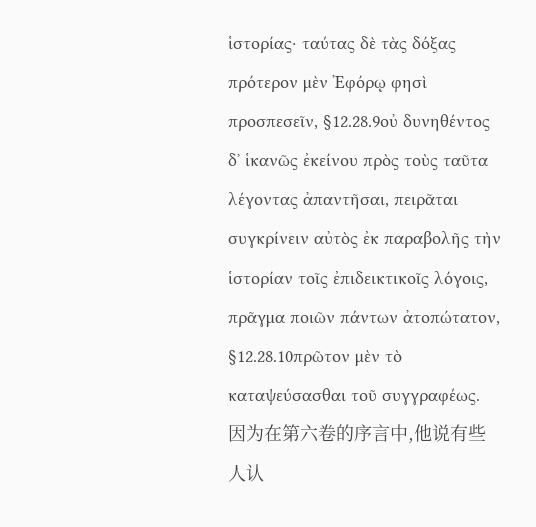ἱστορίας· ταύτας δὲ τὰς δόξας πρότερον μὲν Ἐφόρῳ φησὶ προσπεσεῖν, §12.28.9οὐ δυνηθέντος δʼ ἱκανῶς ἐκείνου πρὸς τοὺς ταῦτα λέγοντας ἀπαντῆσαι, πειρᾶται συγκρίνειν αὐτὸς ἐκ παραβολῆς τὴν ἱστορίαν τοῖς ἐπιδεικτικοῖς λόγοις, πρᾶγμα ποιῶν πάντων ἀτοπώτατον, §12.28.10πρῶτον μὲν τὸ καταψεύσασθαι τοῦ συγγραφέως.
因为在第六卷的序言中,他说有些人认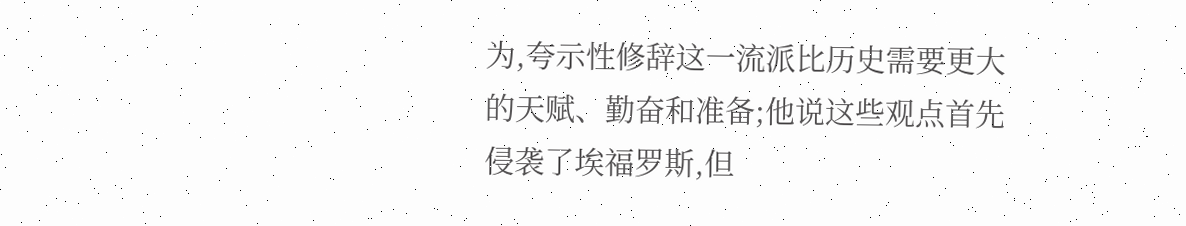为,夸示性修辞这一流派比历史需要更大的天赋、勤奋和准备;他说这些观点首先侵袭了埃福罗斯,但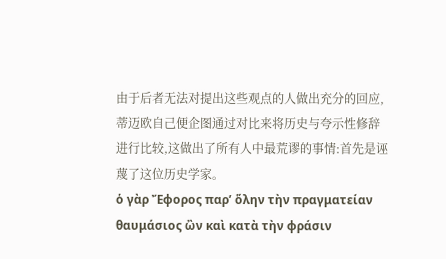由于后者无法对提出这些观点的人做出充分的回应,蒂迈欧自己便企图通过对比来将历史与夸示性修辞进行比较,这做出了所有人中最荒谬的事情:首先是诬蔑了这位历史学家。
ὁ γὰρ Ἔφορος παρʼ ὅλην τὴν πραγματείαν θαυμάσιος ὢν καὶ κατὰ τὴν φράσιν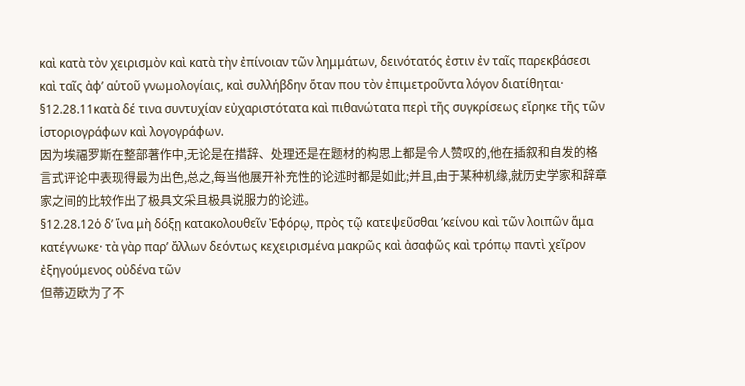καὶ κατὰ τὸν χειρισμὸν καὶ κατὰ τὴν ἐπίνοιαν τῶν λημμάτων, δεινότατός ἐστιν ἐν ταῖς παρεκβάσεσι καὶ ταῖς ἀφʼ αὑτοῦ γνωμολογίαις, καὶ συλλήβδην ὅταν που τὸν ἐπιμετροῦντα λόγον διατίθηται· §12.28.11κατὰ δέ τινα συντυχίαν εὐχαριστότατα καὶ πιθανώτατα περὶ τῆς συγκρίσεως εἴρηκε τῆς τῶν ἱστοριογράφων καὶ λογογράφων.
因为埃福罗斯在整部著作中,无论是在措辞、处理还是在题材的构思上都是令人赞叹的,他在插叙和自发的格言式评论中表现得最为出色,总之,每当他展开补充性的论述时都是如此;并且,由于某种机缘,就历史学家和辞章家之间的比较作出了极具文采且极具说服力的论述。
§12.28.12ὁ δʼ ἵνα μὴ δόξῃ κατακολουθεῖν Ἐφόρῳ, πρὸς τῷ κατεψεῦσθαι ʼκείνου καὶ τῶν λοιπῶν ἅμα κατέγνωκε· τὰ γὰρ παρʼ ἄλλων δεόντως κεχειρισμένα μακρῶς καὶ ἀσαφῶς καὶ τρόπῳ παντὶ χεῖρον ἐξηγούμενος οὐδένα τῶν
但蒂迈欧为了不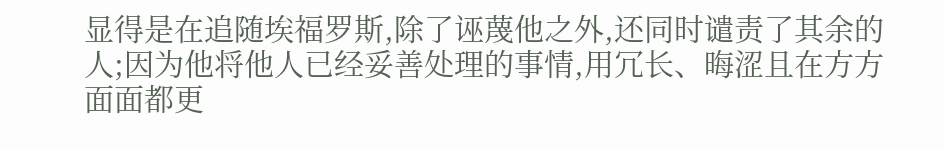显得是在追随埃福罗斯,除了诬蔑他之外,还同时谴责了其余的人;因为他将他人已经妥善处理的事情,用冗长、晦涩且在方方面面都更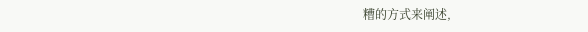糟的方式来阐述,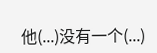他(...)没有一个(...)